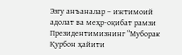Эзгу анъаналар – ижтимоий адолат ва меҳр-оқибат рамзи
Президентимизнинг “Муборак Қурбон ҳайити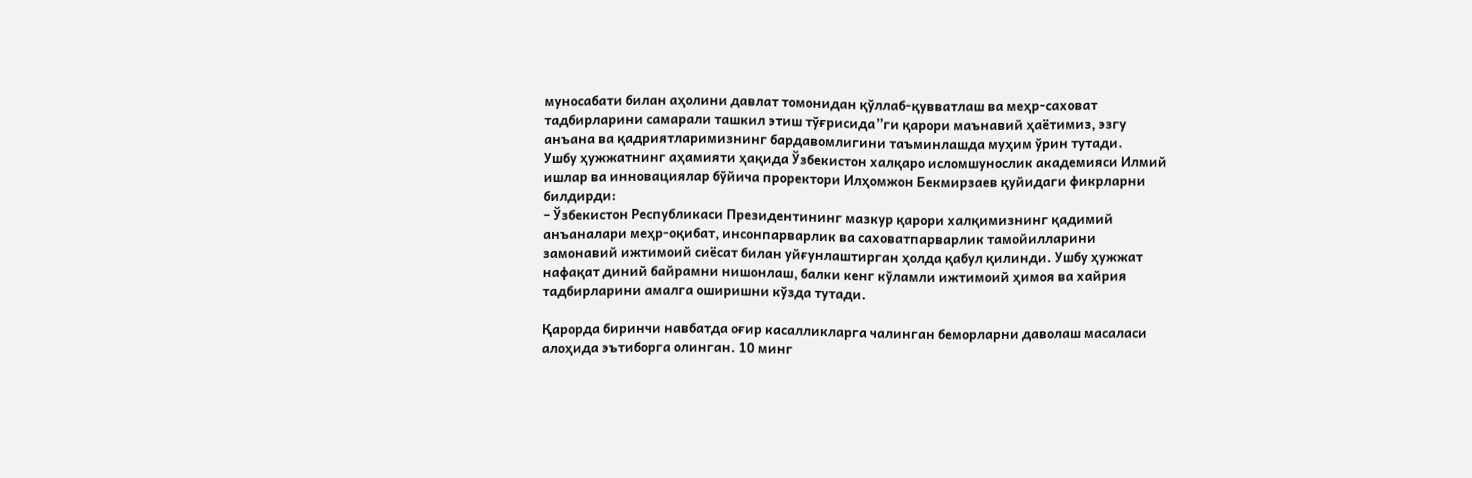муносабати билан аҳолини давлат томонидан қўллаб-қувватлаш ва меҳр-саховат тадбирларини самарали ташкил этиш тўғрисида”ги қарори маънавий ҳаётимиз, эзгу анъана ва қадриятларимизнинг бардавомлигини таъминлашда муҳим ўрин тутади.
Ушбу ҳужжатнинг аҳамияти ҳақида Ўзбекистон халқаро исломшунослик академияси Илмий ишлар ва инновациялар бўйича проректори Илҳомжон Бекмирзаев қуйидаги фикрларни билдирди:
– Ўзбекистон Республикаси Президентининг мазкур қарори халқимизнинг қадимий анъаналари меҳр-оқибат, инсонпарварлик ва саховатпарварлик тамойилларини замонавий ижтимоий сиёсат билан уйғунлаштирган ҳолда қабул қилинди. Ушбу ҳужжат нафақат диний байрамни нишонлаш, балки кенг кўламли ижтимоий ҳимоя ва хайрия тадбирларини амалга оширишни кўзда тутади.

Қарорда биринчи навбатда оғир касалликларга чалинган беморларни даволаш масаласи алоҳида эътиборга олинган. 10 минг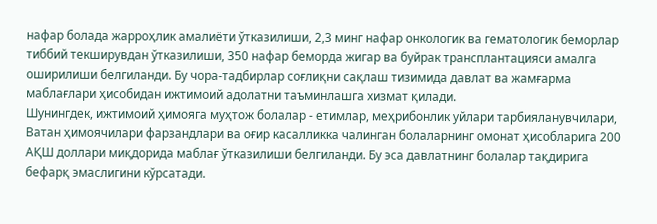нафар болада жарроҳлик амалиёти ўтказилиши, 2,3 минг нафар онкологик ва гематологик беморлар тиббий текширувдан ўтказилиши, 350 нафар беморда жигар ва буйрак трансплантацияси амалга оширилиши белгиланди. Бу чора-тадбирлар соғлиқни сақлаш тизимида давлат ва жамғарма маблағлари ҳисобидан ижтимоий адолатни таъминлашга хизмат қилади.
Шунингдек, ижтимоий ҳимояга муҳтож болалар - етимлар, меҳрибонлик уйлари тарбияланувчилари, Ватан ҳимоячилари фарзандлари ва оғир касалликка чалинган болаларнинг омонат ҳисобларига 200 АҚШ доллари миқдорида маблағ ўтказилиши белгиланди. Бу эса давлатнинг болалар тақдирига бефарқ эмаслигини кўрсатади.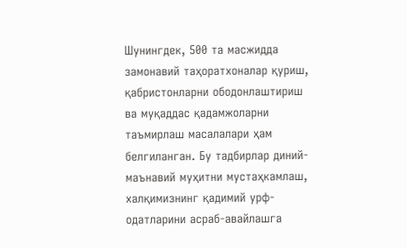Шунингдек, 500 та масжидда замонавий таҳоратхоналар қуриш, қабристонларни ободонлаштириш ва муқаддас қадамжоларни таъмирлаш масалалари ҳам белгиланган. Бу тадбирлар диний-маънавий муҳитни мустаҳкамлаш, халқимизнинг қадимий урф-одатларини асраб-авайлашга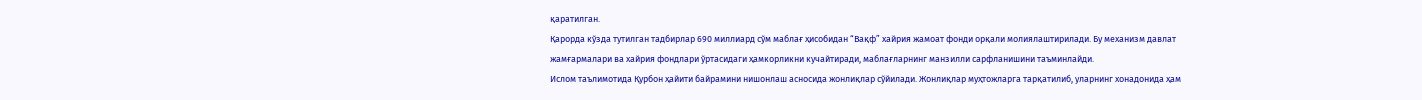қаратилган.
Қарорда кўзда тутилган тадбирлар 690 миллиард сўм маблағ ҳисобидан “Вақф” хайрия жамоат фонди орқали молиялаштирилади. Бу механизм давлат жамғармалари ва хайрия фондлари ўртасидаги ҳамкорликни кучайтиради, маблағларнинг манзилли сарфланишини таъминлайди.
Ислом таълимотида Қурбон ҳайити байрамини нишонлаш асносида жонлиқлар сўйилади. Жонлиқлар муҳтожларга тарқатилиб, уларнинг хонадонида ҳам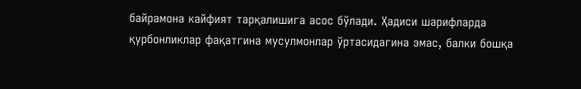байрамона кайфият тарқалишига асос бўлади. Ҳадиси шарифларда қурбонликлар фақатгина мусулмонлар ўртасидагина эмас, балки бошқа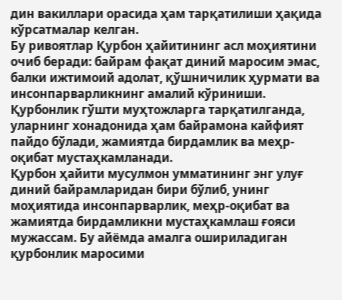дин вакиллари орасида ҳам тарқатилиши ҳақида кўрсатмалар келган.
Бу ривоятлар Қурбон ҳайитининг асл моҳиятини очиб беради: байрам фақат диний маросим эмас, балки ижтимоий адолат, қўшничилик ҳурмати ва инсонпарварликнинг амалий кўриниши. Қурбонлик гўшти муҳтожларга тарқатилганда, уларнинг хонадонида ҳам байрамона кайфият пайдо бўлади, жамиятда бирдамлик ва меҳр-оқибат мустаҳкамланади.
Қурбон ҳайити мусулмон умматининг энг улуғ диний байрамларидан бири бўлиб, унинг моҳиятида инсонпарварлик, меҳр-оқибат ва жамиятда бирдамликни мустаҳкамлаш ғояси мужассам. Бу айёмда амалга ошириладиган қурбонлик маросими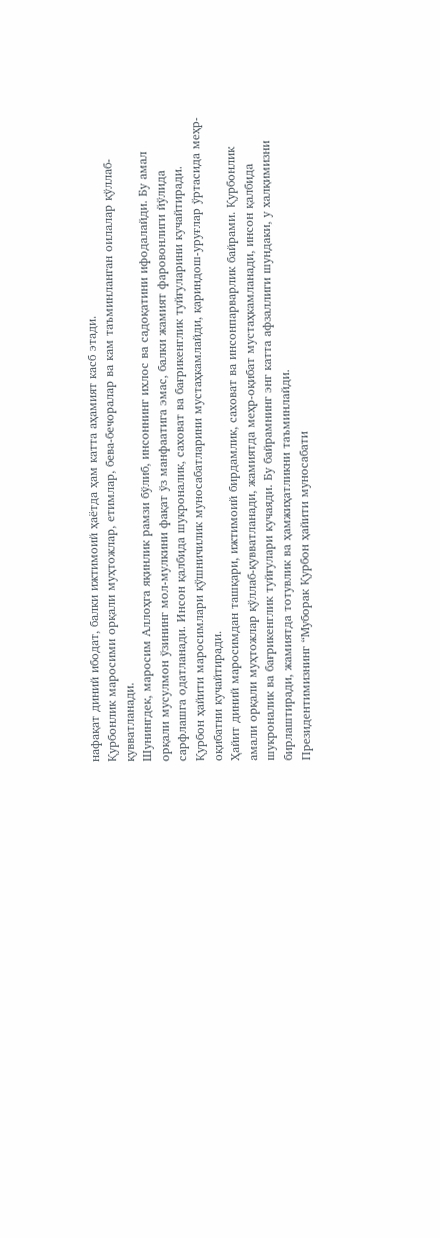нафақат диний ибодат, балки ижтимоий ҳаётда ҳам катта аҳамият касб этади.
Қурбонлик маросими орқали муҳтожлар, етимлар, бева-бечоралар ва кам таъминланган оилалар қўллаб-қувватланади.
Шунингдек, маросим Аллоҳга яқинлик рамзи бўлиб, инсоннинг ихлос ва садоқатини ифодалайди. Бу амал орқали мусулмон ўзининг мол-мулкини фақат ўз манфаатига эмас, балки жамият фаровонлиги йўлида сарфлашга одатланади. Инсон қалбида шукроналик, саховат ва бағрикенглик туйғуларини кучайтиради.
Қурбон ҳайити маросимлари қўшничилик муносабатларини мустаҳкамлайди, қариндош-уруғлар ўртасида меҳр-оқибатни кучайтиради.
Ҳайит диний маросимдан ташқари, ижтимоий бирдамлик, саховат ва инсонпарварлик байрами. Қурбонлик амали орқали муҳтожлар қўллаб-қувватланади, жамиятда меҳр-оқибат мустаҳкамланади, инсон қалбида шукроналик ва бағрикенглик туйғулари кучаяди. Бу байрамнинг энг катта афзаллиги шундаки, у халқимизни бирлаштиради, жамиятда тотувлик ва ҳамжиҳатликни таъминлайди.
Президентимизнинг “Муборак Қурбон ҳайити муносабати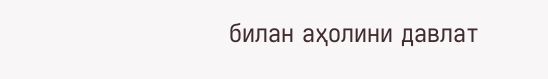билан аҳолини давлат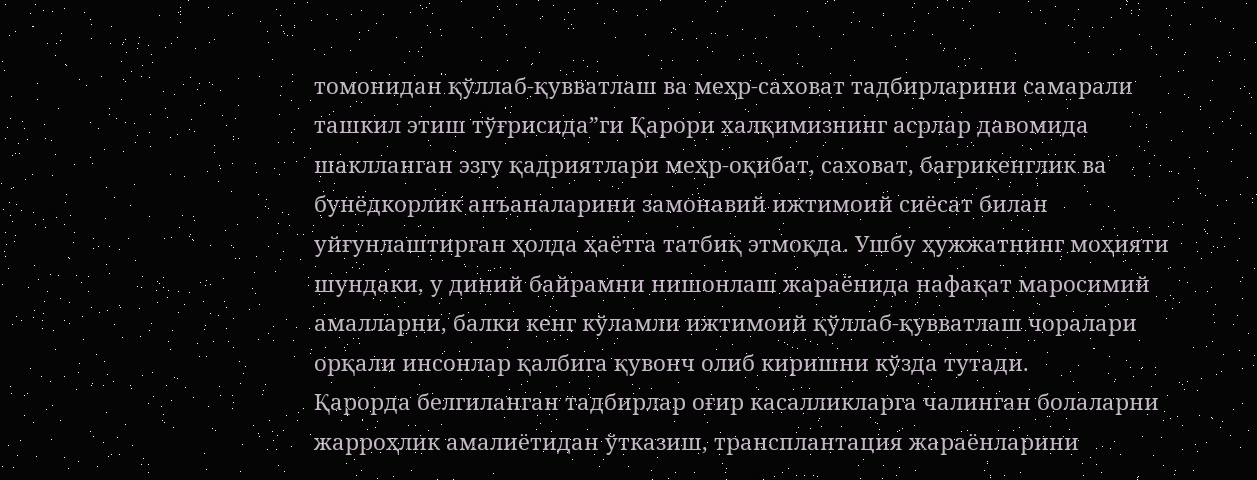томонидан қўллаб-қувватлаш ва меҳр-саховат тадбирларини самарали ташкил этиш тўғрисида”ги Қарори халқимизнинг асрлар давомида шаклланган эзгу қадриятлари меҳр-оқибат, саховат, бағрикенглик ва бунёдкорлик анъаналарини замонавий ижтимоий сиёсат билан уйғунлаштирган ҳолда ҳаётга татбиқ этмоқда. Ушбу ҳужжатнинг моҳияти шундаки, у диний байрамни нишонлаш жараёнида нафақат маросимий амалларни, балки кенг кўламли ижтимоий қўллаб-қувватлаш чоралари орқали инсонлар қалбига қувонч олиб киришни кўзда тутади.
Қарорда белгиланган тадбирлар оғир касалликларга чалинган болаларни жарроҳлик амалиётидан ўтказиш, трансплантация жараёнларини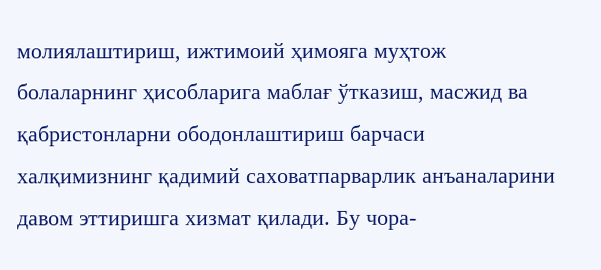молиялаштириш, ижтимоий ҳимояга муҳтож болаларнинг ҳисобларига маблағ ўтказиш, масжид ва қабристонларни ободонлаштириш барчаси халқимизнинг қадимий саховатпарварлик анъаналарини давом эттиришга хизмат қилади. Бу чора-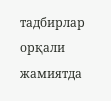тадбирлар орқали жамиятда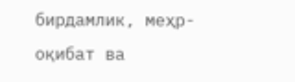бирдамлик, меҳр-оқибат ва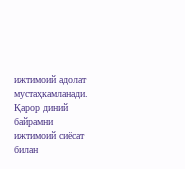ижтимоий адолат мустаҳкамланади.
Қарор диний байрамни ижтимоий сиёсат билан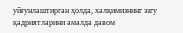уйғунлаштирган ҳолда, халқимизнинг эзгу қадриятларини амалда давом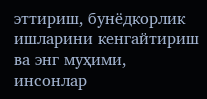эттириш, бунёдкорлик ишларини кенгайтириш ва энг муҳими, инсонлар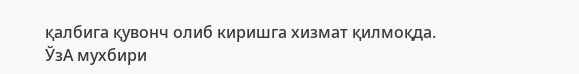қалбига қувонч олиб киришга хизмат қилмоқда.
ЎзА мухбири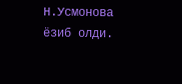Н.Усмонова ёзиб олди.